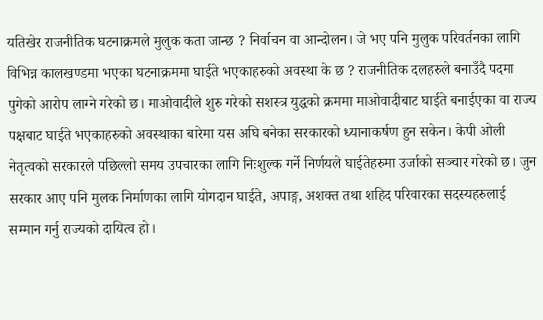यतिखेर राजनीतिक घटनाक्रमले मुलुक कता जान्छ ? निर्वाचन वा आन्दोलन। जे भए पनि मुलुक परिवर्तनका लागि विभिन्न कालखण्डमा भएका घटनाक्रममा घाईते भएकाहरुको अवस्था के छ ? राजनीतिक दलहरुले बनाउँदै पदमा पुगेको आरोप लाग्ने गरेको छ। माओवादीले शुरु गरेको सशस्त्र युद्धको क्रममा माओवादीबाट घाईते बनाईएका वा राज्य पक्षबाट घाईते भएकाहरुको अवस्थाका बारेमा यस अघि बनेका सरकारको ध्यानाकर्षण हुन सकेन। केपी ओली नेतृत्वको सरकारले पछिल्लो समय उपचारका लागि निःशुल्क गर्ने निर्णयले घाईतेहरुमा उर्जाको सञ्चार गरेको छ। जुन सरकार आए पनि मुलक निर्माणका लागि योगदान घाईते, अपाङ्ग, अशक्त तथा शहिद परिवारका सदस्यहरुलाई सम्मान गर्नु राज्यको दायित्व हो।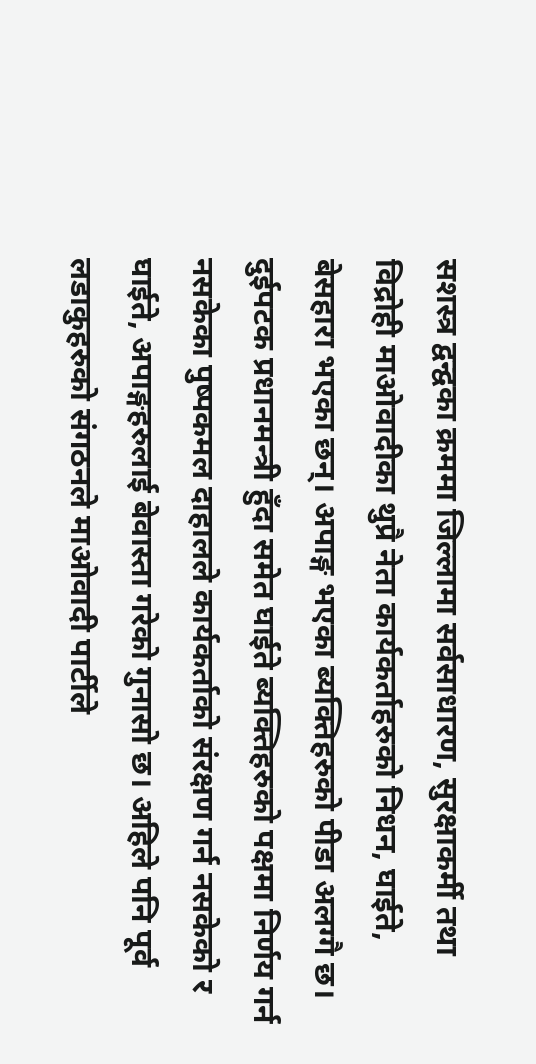सशस्त्र द्वन्द्वका क्रममा जिल्लामा सर्वसाधारण, सुरक्षाकर्मी तथा विद्रोही माओवादीका थुप्रै नेता कार्यकर्ताहरुको निधन, घाईते, बेसहारा भएका छन्। अपाङ्ग भएका ब्यक्तिहरुको पीडा अलग्गै छ। दुईपटक प्रधानमन्त्री हुँदा समेत घाईते ब्यक्तिहरुको पक्षमा निर्णय गर्न नसकेका पुष्पकमल दाहालले कार्यकर्ताको संरक्षण गर्न नसकेको र घाईते, अपाङ्गहरुलाई बेवास्ता गरेको गुनासो छ। अहिले पनि पूर्व लडाकुहरुको संगठनले माओवादी पार्टीले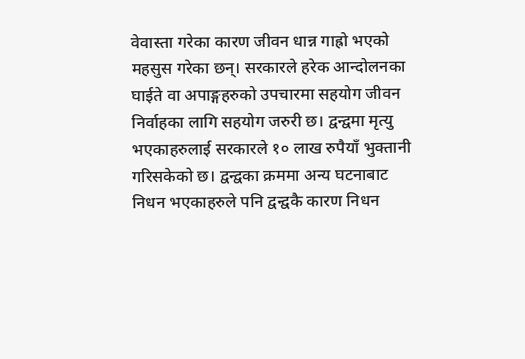वेवास्ता गरेका कारण जीवन धान्न गाह्रो भएको महसुस गरेका छन्। सरकारले हरेक आन्दोलनका घाईते वा अपाङ्गहरुको उपचारमा सहयोग जीवन निर्वाहका लागि सहयोग जरुरी छ। द्वन्द्वमा मृत्यु भएकाहरुलाई सरकारले १० लाख रुपैयाँ भुक्तानी गरिसकेको छ। द्वन्द्वका क्रममा अन्य घटनाबाट निधन भएकाहरुले पनि द्वन्द्वकै कारण निधन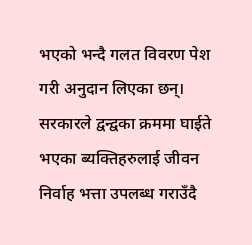भएको भन्दै गलत विवरण पेश गरी अनुदान लिएका छन्। सरकारले द्वन्द्वका क्रममा घाईते भएका ब्यक्तिहरुलाई जीवन निर्वाह भत्ता उपलब्ध गराउँदै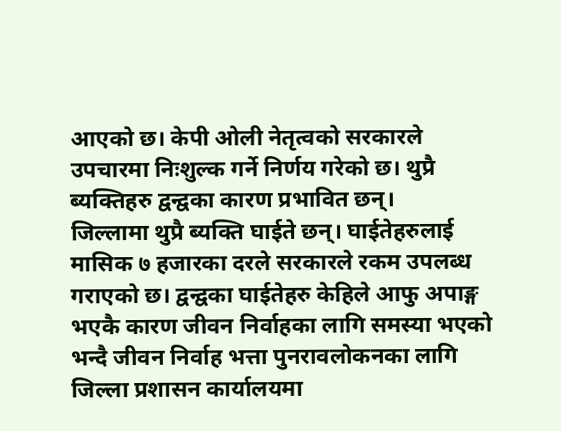आएको छ। केपी ओली नेतृत्वको सरकारले उपचारमा निःशुल्क गर्ने निर्णय गरेको छ। थुप्रै ब्यक्तिहरु द्वन्द्वका कारण प्रभावित छन्।
जिल्लामा थुप्रै ब्यक्ति घाईते छन्। घाईतेहरुलाई मासिक ७ हजारका दरले सरकारले रकम उपलब्ध गराएको छ। द्वन्द्वका घाईतेहरु केहिले आफु अपाङ्ग भएकै कारण जीवन निर्वाहका लागि समस्या भएको भन्दै जीवन निर्वाह भत्ता पुनरावलोकनका लागि जिल्ला प्रशासन कार्यालयमा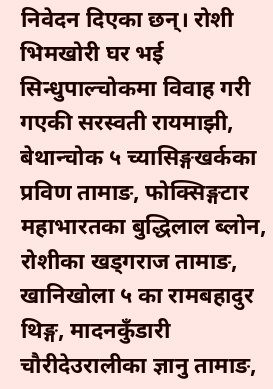निवेदन दिएका छन्। रोशी भिमखोरी घर भई सिन्धुपाल्चोकमा विवाह गरी गएकी सरस्वती रायमाझी, बेथान्चोक ५ च्यासिङ्गखर्कका प्रविण तामाङ, फोक्सिङ्गटार महाभारतका बुद्धिलाल ब्लोन, रोशीका खड्गराज तामाङ, खानिखोला ५ का रामबहादुर थिङ्ग, मादनकुँडारी चौरीदेउरालीका ज्ञानु तामाङ,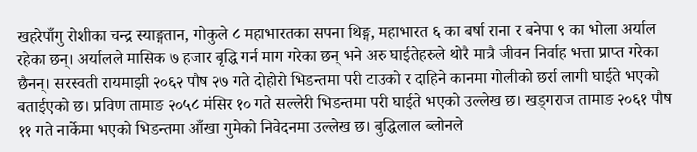खहरेपाँगु रोशीका चन्द्र स्याङ्गतान, गोकुले ८ महाभारतका सपना थिङ्ग, महाभारत ६ का बर्षा राना र बनेपा ९ का भोला अर्याल रहेका छन्। अर्यालले मासिक ७ हजार बृद्धि गर्न माग गरेका छन् भने अरु घाईतेहरुले थोरै मात्रै जीवन निर्वाह भत्ता प्राप्त गरेका छैनन्। सरस्वती रायमाझी २०६२ पौष २७ गते दोहोरो भिडन्तमा परी टाउको र दाहिने कानमा गोलीको छर्रा लागी घाईते भएको बताईएको छ। प्रविण तामाङ २०५८ मंसिर १० गते सल्लेरी भिडन्तमा परी घाईते भएको उल्लेख छ। खड्गराज तामाङ २०६१ पौष ११ गते नार्केमा भएको भिडन्तमा आँखा गुमेको निवेदनमा उल्लेख छ। बुद्धिलाल ब्लोनले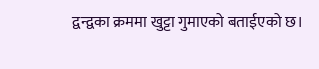द्वन्द्वका क्रममा खुट्टा गुमाएको बताईएको छ।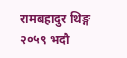रामबहादुर थिङ्ग २०५९ भदौ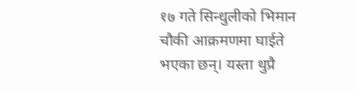१७ गते सिन्धुलीको भिमान चौकी आक्रमणमा घाईते भएका छन्। यस्ता थुप्रै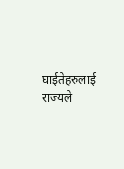घाईतेहरुलाई राज्यले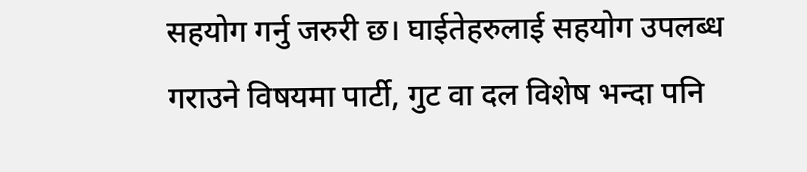सहयोग गर्नु जरुरी छ। घाईतेहरुलाई सहयोग उपलब्ध गराउने विषयमा पार्टी, गुट वा दल विशेष भन्दा पनि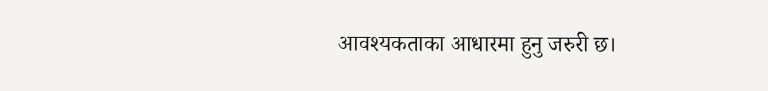आवश्यकताका आधारमा हुनु जरुरी छ।